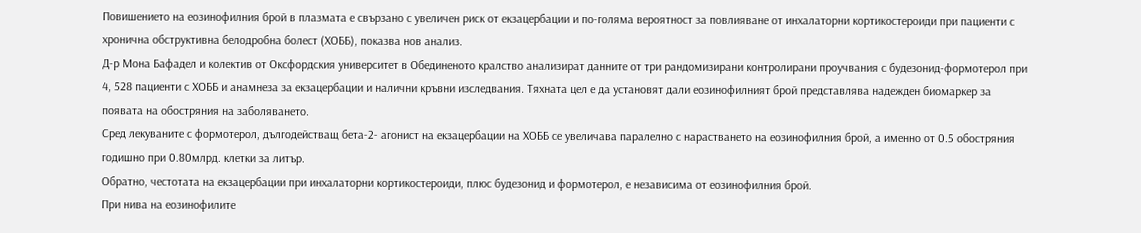Повишението на еозинофилния брой в плазмата е свързано с увеличен риск от екзацербации и по-голяма вероятност за повлияване от инхалаторни кортикостероиди при пациенти с хронична обструктивна белодробна болест (ХОББ), показва нов анализ.
Д-р Мона Бафадел и колектив от Оксфордския университет в Обединеното кралство анализират данните от три рандомизирани контролирани проучвания с будезонид-формотерол при 4, 528 пациенти с ХОББ и анамнеза за екзацербации и налични кръвни изследвания. Тяхната цел е да установят дали еозинофилният брой представлява надежден биомаркер за появата на обостряния на заболяването.
Сред лекуваните с формотерол, дългодействащ бета-2- агонист на екзацербации на ХОББ се увеличава паралелно с нарастването на еозинофилния брой, а именно от 0.5 обостряния годишно при 0.80млрд. клетки за литър.
Обратно, честотата на екзацербации при инхалаторни кортикостероиди, плюс будезонид и формотерол, е независима от еозинофилния брой.
При нива на еозинофилите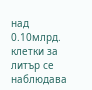над 0.10млрд. клетки за литър се наблюдава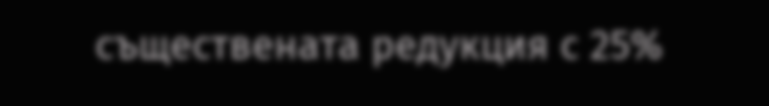съществената редукция с 25%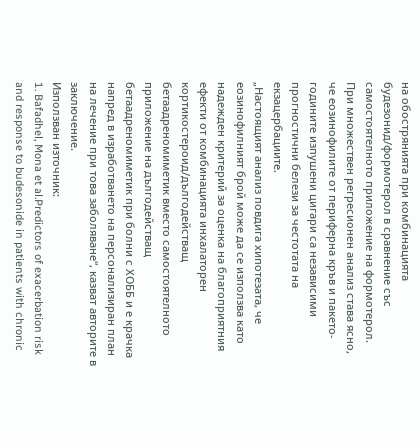на обострянията при комбинацията будезонид/формотерол в сравнение със самостоятелното приложение на формотерол.
При множествен регресионен анализ става ясно, че еозинофилите от периферна кръв и пакето-годините изпушени цигари са независими прогностични белези за честотата на екзацербациите.
„Настоящият анализ повдига хипотезата, че еозинофилният брой може да се използва като надежден критерий за оценка на благоприятния ефекти от комбинацията инхалаторен кортикостероид/дългодействащ бетаадреномиметик вместо самостоятелното приложение на дългодействащ бетаадреномиметик при болни с ХОББ и е крачка напред в изработването на персонализиран план на лечение при това заболяване“, казват авторите в заключение.
Използван източник:
1. Bafadhel, Mona et al.Predictors of exacerbation risk and response to budesonide in patients with chronic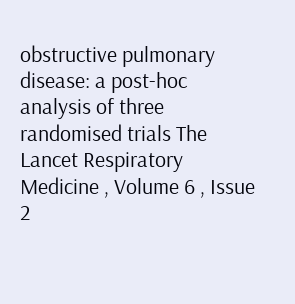obstructive pulmonary disease: a post-hoc analysis of three randomised trials The Lancet Respiratory Medicine , Volume 6 , Issue 2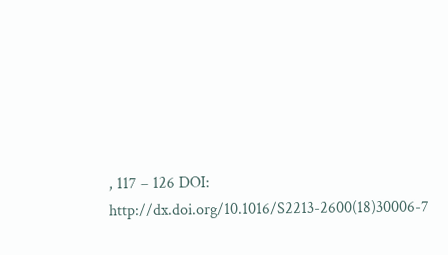, 117 – 126 DOI: http://dx.doi.org/10.1016/S2213-2600(18)30006-7